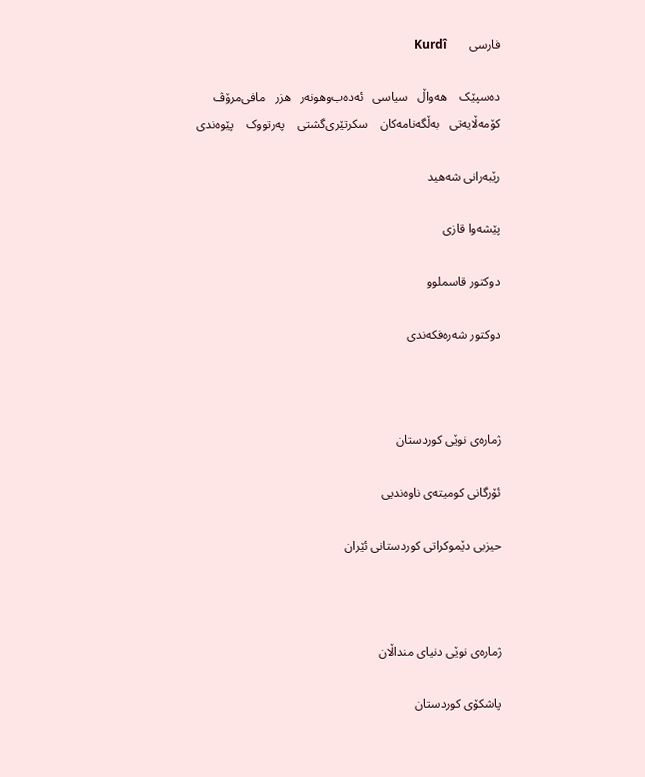فارسی       Kurdî

ده‌سپێک    هه‌واڵ   سیاسی   ئه‌ده‌ب‌وهونه‌ر   هزر   مافی‌مرۆڤ    کۆمه‌ڵایه‌تی   به‌ڵگه‌نامه‌کان    سکرتێری‌گشتی    په‌رتووک    پێوه‌ندی

رێبه‌رانی شه‌هید

پێشه‌وا قازی‌

دوكتور قاسملوو

دوكتور شه‌ره‌فکه‌ندی



ژماره‌ی نوێی كوردستان

ئۆرگانی كومیته‌ی ناوه‌ندیی

حیزبی دێموكراتی كوردستانی ئێران



ژماره‌ی نوێی دنیای منداڵان

پاشكۆی كوردستان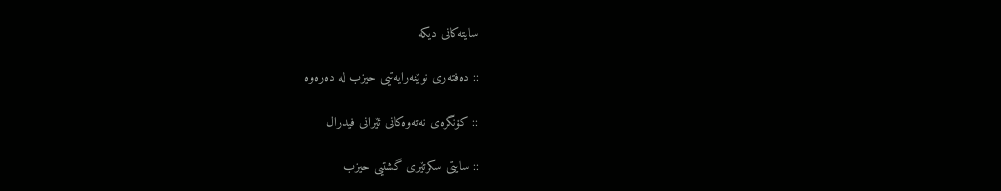سایته‌کانی دیکه

:: ده‌فته‌ری نوێنه‌رایه‌تیی حیزب له ده‌ره‌وه

:: كۆنگره‌ی‌ نه‌ته‌وه‌كانی‌ ئێرانی‌ فیدرال

:: سایتی سکرتێری گشتیی حیزب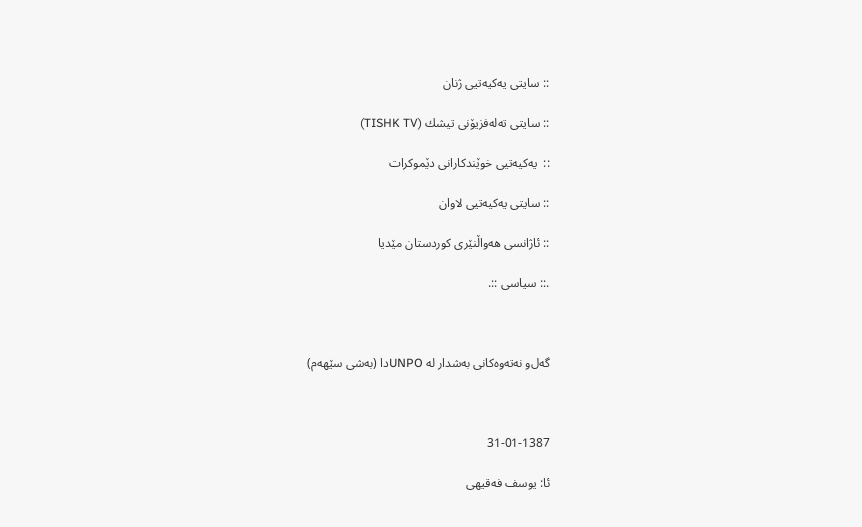:: سایتی یه‌كیه‌تیی ژنان

:: سایتی ته‌له‌فزیۆنی‌ تیشك (TISHK TV)

::  یه‌كیه‌تیی‌ خوێندكارانی‌ دێموكرات

:: سایتی یه‌کیه‌تیی لاوان

:: ئاژانسی هه‌واڵنێری كوردستان مێدیا

.:: سیاسی ::.



گه‌ل‌و نه‌ته‌وه‌كانی‌ به‌شدار له‌ UNPOدا (به‌شی‌ سێهه‌م)



31-01-1387

ئا: یوسف فه‌قیهی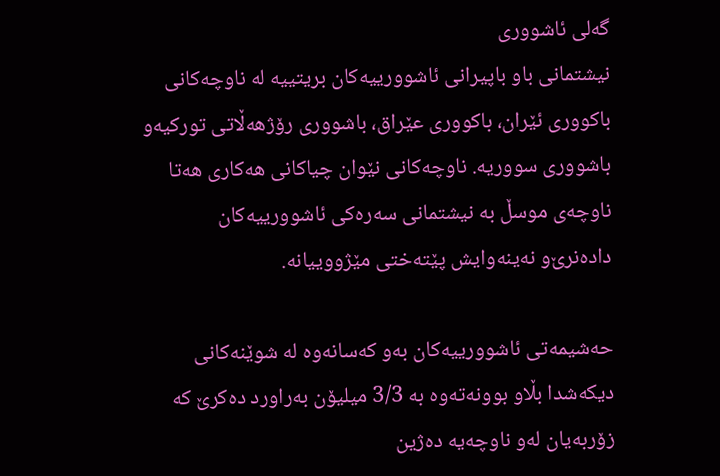گه‌لی‌ ئاشووری‌
نیشتمانی‌ باو باپیرانی‌ ئاشوورییه‌كان بریتییه‌ له‌ ناوچه‌كانی‌ باكووری‌ ئێران، باكووری‌ عێراق، باشووری‌ رۆژهه‌ڵاتی‌ توركیه‌‌و باشووری‌ سووریه‌. ناوچه‌كانی‌ نێوان چیاكانی‌ هه‌كاری‌ هه‌تا ناوچه‌ی‌ موسڵ به‌ نیشتمانی‌ سه‌ره‌كی‌ ئاشوورییه‌كان داده‌نرێ‌‌و نه‌ینه‌وایش پێته‌ختی‌ مێژووییانه‌.

حه‌شیمه‌تی‌ ئاشوورییه‌كان به‌و كه‌سانه‌وه‌ له‌ شوێنه‌كانی‌ دیكه‌شدا بڵاو بوونه‌ته‌وه‌ به‌ 3/3 میلیۆن به‌راورد ده‌كرێ‌ كه‌ زۆربه‌یان له‌و ناوچه‌یه‌ ده‌ژین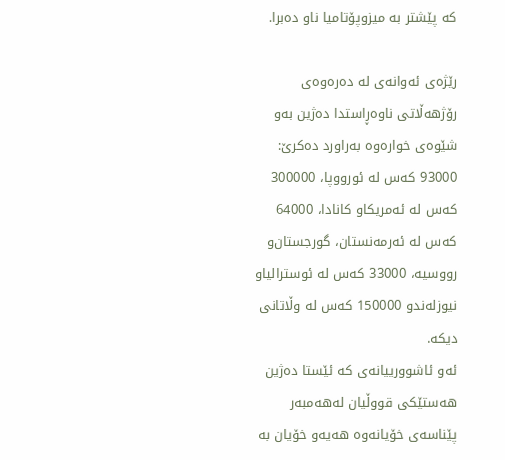كه‌ پێشتر به‌ میزوپۆتامیا ناو ده‌برا.

رێژه‌ی‌ ئه‌وانه‌ی‌ له‌ ده‌ره‌وه‌ی‌ رۆژهه‌ڵاتی‌ ناوه‌ڕاستدا ده‌ژین به‌و شێوه‌ی‌ خواره‌وه‌ به‌راورد ده‌كرێ‌:
93000 كه‌س له‌ ئورووپا، 300000 كه‌س له‌ ئه‌مریكا‌و كانادا، 64000 كه‌س له‌ ئه‌رمه‌نستان، گورجستان‌و رووسیه‌، 33000 كه‌س له‌ ئوسترالیا‌و نیوزله‌ند‌و 150000 كه‌س له‌ وڵاتانی‌ دیكه‌.
ئه‌و ئاشوورییانه‌ی‌ كه‌ ئێستا ده‌ژین هه‌ستێكی‌ قووڵیان له‌هه‌مبه‌ر پێناسه‌ی‌ خۆیانه‌وه‌ هه‌یه‌‌و خۆیان به‌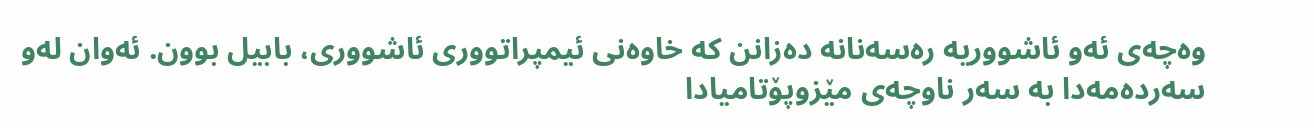وه‌چه‌ی‌ ئه‌و ئاشووریه‌ ره‌سه‌نانه‌ ده‌زانن كه‌ خاوه‌نی‌ ئیمپراتووری‌ ئاشووری‌، بابیل بوون. ئه‌وان له‌و سه‌رده‌مه‌دا به‌ سه‌ر ناوچه‌ی‌ مێزوپۆتامیادا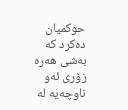حوكمیان ده‌كرد كه‌ به‌شی‌ هه‌ره‌ زۆری‌ ئه‌و ناوچه‌یه‌ له‌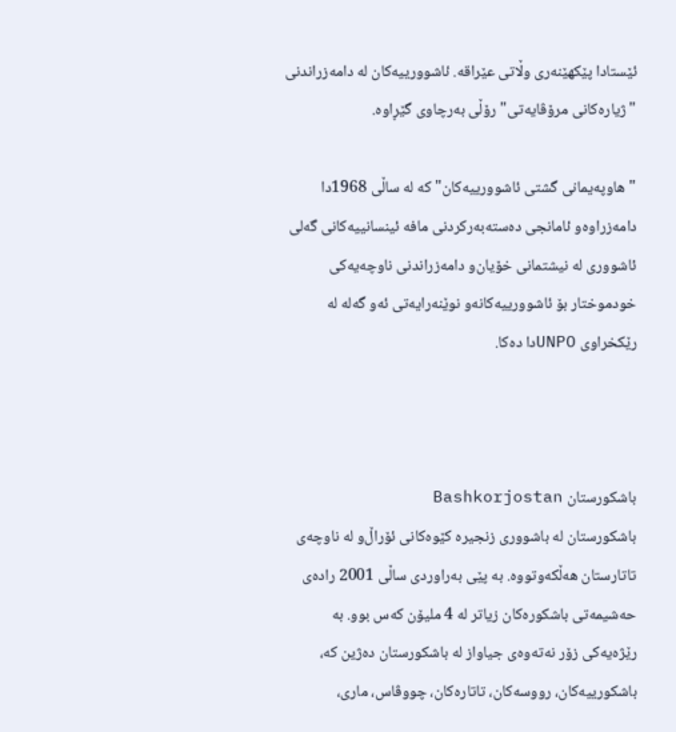ئێستادا پێكهێنه‌ری‌ وڵاتی‌ عێراقه‌. ئاشوورییه‌كان له‌ دامه‌زراندنی‌ "ژیاره‌كانی‌ مرۆڤایه‌تی‌" رۆڵی‌ به‌رچاوی‌ گێڕاوه‌.

"هاوپه‌یمانی‌ گشتی‌ ئاشوورییه‌كان" كه‌ له‌ ساڵی‌ 1968دا دامه‌زراوه‌‌و ئامانجی‌ ده‌سته‌به‌ركردنی‌ مافه‌ ئینسانییه‌كانی‌ گه‌لی‌ ئاشووری‌ له‌ نیشتمانی‌ خۆیان‌و دامه‌زراندنی‌ ناوچه‌یه‌كی‌ خودموختار بۆ ئاشوورییه‌كانه‌‌و نوێنه‌رایه‌تی‌ ئه‌و گه‌له‌ له‌ رێكخراوی‌ UNPOدا ده‌كا.



باشكورستان Bashkorjostan
باشكورستان له‌ باشووری‌ زنجیره‌ كێوه‌كانی‌ ئۆراڵ‌و له‌ ناوچه‌ی‌ تاتارستان هه‌ڵكه‌وتووه‌. به‌ پێی‌ به‌راوردی‌ ساڵی‌ 2001 راده‌ی‌ حه‌شیمه‌تی‌ باشكوره‌كان زیاتر له‌ 4 ملیۆن كه‌س بوو. به‌ رێژه‌یه‌كی‌ زۆر نه‌ته‌وه‌ی‌ جیاواز له‌ باشكورستان ده‌ژین كه‌، باشكورییه‌كان، رووسه‌كان، تاتاره‌كان، چووڤاس، ماری‌،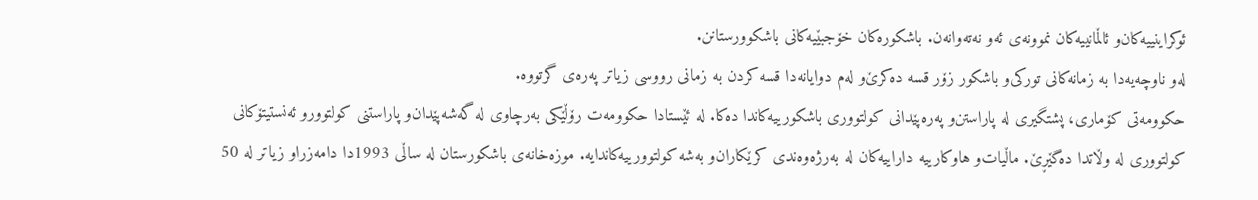ئوكراینییه‌كان‌و ئاڵمانییه‌كان نموونه‌ی‌ ئه‌و نه‌ته‌وانه‌ن. باشكوره‌كان خۆجبێیه‌كانی‌ باشكوورستانن.
له‌و ناوچه‌یه‌دا به‌ زمانه‌كانی‌ توركی‌‌و باشكور زۆر قسه‌ ده‌كرێ‌‌و له‌م دوایانه‌دا قسه‌ كردن به‌ زمانی‌ رووسی‌ زیاتر په‌ره‌ی‌ گرتووه‌.
حكوومه‌تی‌ كۆماری‌، پشتگیری‌ له‌ پاراستن‌و په‌ره‌پێدانی‌ كولتووری‌ باشكورییه‌كاندا ده‌كا. له‌ ئێستادا حكوومه‌ت رۆڵێكی‌ به‌رچاوی‌ له‌ گه‌شه‌پێدان‌و پاراستنی‌ كولتوور‌و ئه‌نستیتۆكانی‌ كولتووری‌ له‌ وڵاتدا ده‌گێڕێ‌. ماڵیات‌و هاوكارییه‌ داراییه‌كان له‌ به‌رژه‌وه‌ندی‌ كرێكاران‌و به‌شه‌ كولتوورییه‌كاندایه‌. موزه‌خانه‌ی‌ باشكورستان له‌ ساڵی‌ 1993دا دامه‌زرا‌و زیاتر له‌ 50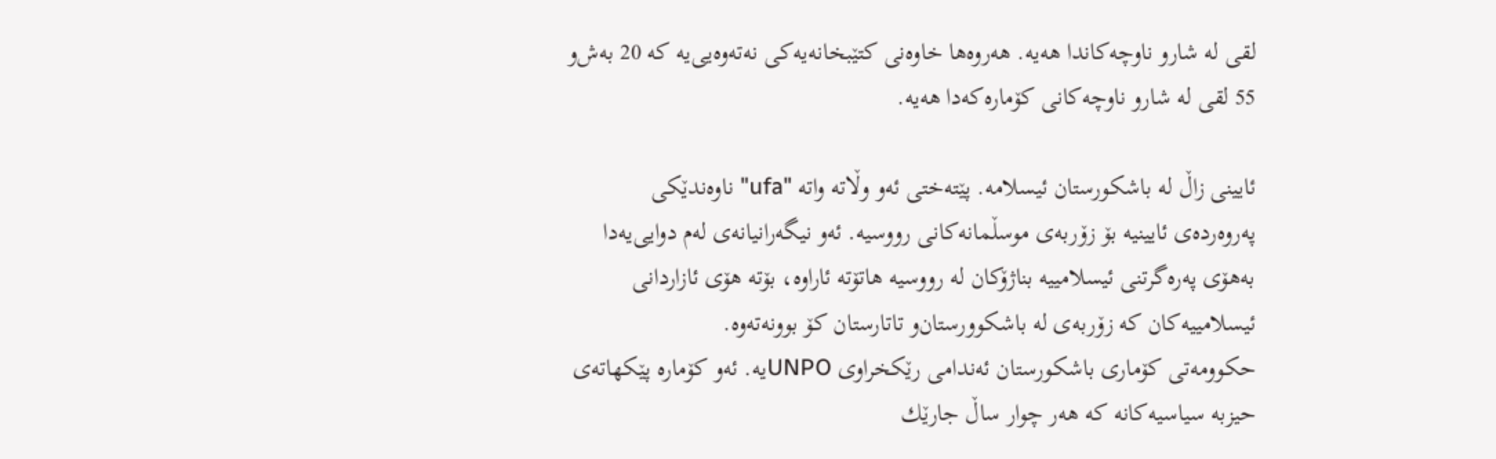لقی‌ له‌ شار‌و ناوچه‌كاندا هه‌یه‌. هه‌روه‌ها خاوه‌نی‌ كتێبخانه‌یه‌كی‌ نه‌ته‌وه‌یی‌یه‌ كه‌ 20 به‌ش‌و 55 لقی‌ له‌ شار‌و ناوچه‌كانی‌ كۆماره‌كه‌دا هه‌یه‌.

ئایینی‌ زاڵ له‌ باشكورستان ئیسلامه‌. پێته‌ختی‌ ئه‌و وڵاته‌ واته‌ "ufa" ناوه‌ندێكی‌ په‌روه‌رده‌ی‌ ئایینیه‌ بۆ زۆربه‌ی‌ موسڵمانه‌كانی‌ رووسیه‌. ئه‌و نیگه‌رانیانه‌ی‌ له‌م دوایی‌یه‌دا به‌هۆی‌ په‌ره‌گرتنی‌ ئیسلامییه‌ بناژۆكان له‌ رووسیه‌ هاتۆته‌ ئاراوه‌، بۆته‌ هۆی‌ ئازاردانی‌ ئیسلامییه‌كان كه‌ زۆربه‌ی‌ له‌ باشكوورستان‌و تاتارستان كۆ بوونه‌ته‌وه‌.
حكوومه‌تی‌ كۆماری‌ باشكورستان ئه‌ندامی‌ رێكخراوی‌ UNPOیه‌. ئه‌و كۆماره‌ پێكهاته‌ی‌ حیزبه‌ سیاسیه‌كانه‌ كه‌ هه‌ر چوار ساڵ جارێك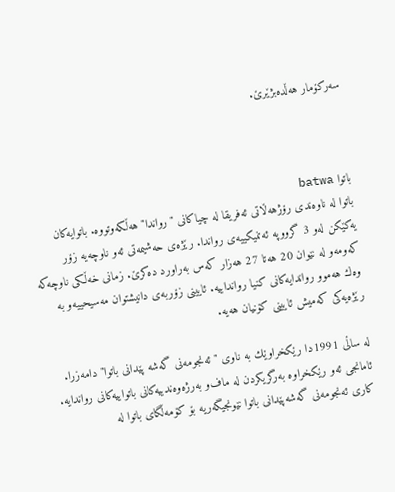سه‌ركۆمار هه‌ڵده‌بژێرێ‌.



باتوا batwa
باتوا له‌ ناوه‌ندی‌ رۆژهه‌ڵاتی‌ ئه‌فریقا له‌ چیاكانی‌ "رواندا" هه‌ڵكه‌وتووه‌. باتوایه‌كان یه‌كێكن له‌و 3 گرووپه‌ ئه‌تنیكییه‌ی‌ رواندا. رێژه‌ی‌ حه‌شیمه‌تی‌ ئه‌و ناوچه‌یه‌ زۆر كه‌ومه‌‌و له‌ نێوان 20 هه‌تا 27 هه‌زار كه‌س به‌راورد ده‌كرێ‌. زمانی‌ خه‌ڵكی‌ ناوچه‌كه‌ وه‌ك هه‌موو رواندایه‌كانی‌ كنیا روانداییه‌. ئایینی‌ زۆربه‌ی‌ دانیشتوان مه‌سیحییه‌‌و به‌ رێژه‌یه‌كی‌ كه‌میش ئایینی‌ كۆنیان هه‌یه‌.

له‌ ساڵی‌ 1991دا رێكخراوێك به‌ ناوی‌ "ئه‌نجومه‌نی‌ گه‌شه‌ پێدانی‌ باتوا" دامه‌زرا. ئامانجی‌ ئه‌و رێكخراوه‌ به‌رگریكردن له‌ ماف‌و به‌رژه‌وه‌ندییه‌كانی‌ باتواییه‌كانی‌ رواندایه‌. كاری‌ ئه‌نجومه‌نی‌ گه‌شه‌پێدانی‌ باتوا نێونجیگه‌ریه‌ بۆ كۆمه‌ڵگای‌ باتوا له‌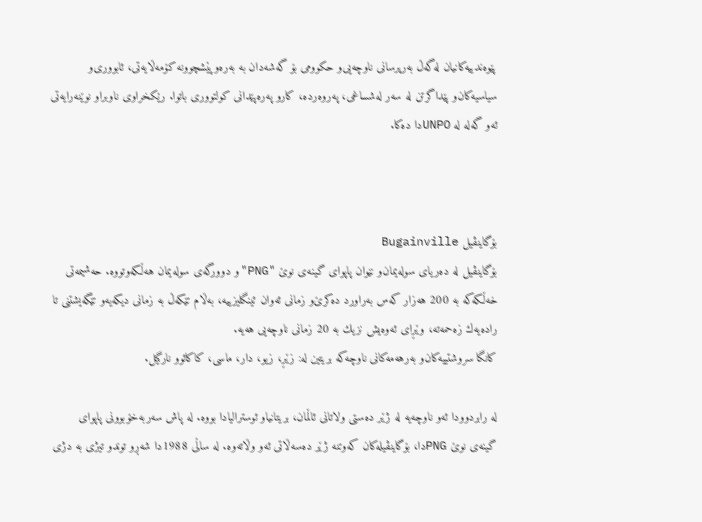پێوه‌ندییه‌كانیان له‌گه‌ڵ به‌رپرسانی‌ ناوچه‌یی‌‌و حكوومی‌ بۆ گه‌شه‌دان به‌ به‌ره‌‌وپێشچوونه‌ كۆمه‌ڵایه‌تی‌، ئابووری‌‌و سیاسیه‌كان‌و پێداگرتن له‌ سه‌ر له‌شساغی‌، په‌روه‌رده‌، كار‌و په‌ره‌پێدانی‌ كولتووری‌ باتوا. رێكخراوی‌ ناوبراو نوێنه‌رایه‌تی‌ ئه‌و گه‌له‌ له‌ UNPOدا ده‌كا.



بۆگاینڤیل Bugainville
بۆگاینڤیل له‌ ده‌ریای‌ سوله‌یمان‌و نێوان پاپوای‌ گینه‌ی‌ نوێ‌ "PNG"و دوورگه‌ی‌ سوله‌یمان هه‌ڵكه‌وتووه‌. حه‌شیمه‌تی‌ خه‌ڵكه‌كه‌ به‌ 200 هه‌زار كه‌س به‌راورد ده‌كرێ‌‌و زمانی‌ ئه‌وان ئینگلیزییه‌، به‌ڵام تێكه‌ڵ به‌ زمانی‌ دیكه‌یه‌‌و تێگه‌یشتنی‌ تا راده‌یه‌ك زه‌حمه‌ته‌، وێڕای‌ ئه‌وه‌یش نزیك به‌ 20 زمانی‌ ناوچه‌یی‌ هه‌یه‌.
كانگا سروشتییه‌كان‌و به‌رهه‌مه‌كانی‌ ناوچه‌كه‌ بریتین له‌: زێڕ، زیو، دار، ماسی‌، كاكائو‌و نارگیل.

له‌ رابردوودا ئه‌و ناوچه‌یه‌ له‌ ژێر ده‌ستی‌ ولاتانی‌ ئاڵمان، بریتانیا‌و ئوسترالیادا بووه‌. له‌ پاش سه‌ربه‌خۆبوونی‌ پاپوای‌ گینه‌ی‌ نوێ‌ PNGدا، بۆگاینڤیله‌كان كه‌وتنه‌ ژێر ده‌سه‌ڵاتی‌ ئه‌و وڵاته‌وه‌. له‌ ساڵی‌ 1988دا شه‌ڕ‌و توند‌و تیژی‌ به‌ دژی‌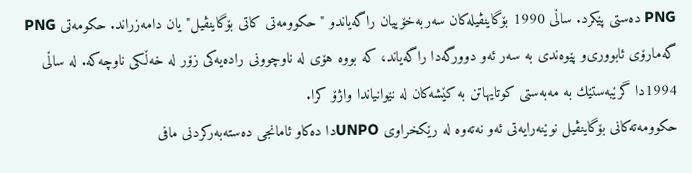PNG ده‌ستی‌ پێكرد. ساڵی‌ 1990 بۆگاینڤیله‌كان سه‌ربه‌خۆییان راگه‌یاند‌و "حكوومه‌تی‌ كاتی‌ بۆگاینڤیل"یان دامه‌زراند. حكومه‌تی‌ PNG گه‌مارۆی‌ ئابووری‌‌و پێوه‌ندی‌ به‌ سه‌ر ئه‌و دوورگه‌دا راگه‌یاند، كه‌ بووه‌ هۆی‌ له‌ ناوچوونی‌ راده‌یه‌كی‌ زۆر له‌ خه‌ڵكی‌ ناوچه‌كه‌. له‌ ساڵی‌ 1994دا گرێبه‌ستێك به‌ مه‌به‌ستی‌ كوتایهاتن به‌ كێشه‌كان له‌ نێوانیاندا واژۆ كرا.
حكوومه‌ته‌كانی‌ بۆگاینڤیل نوێنه‌رایه‌تی‌ ئه‌و نه‌ته‌وه‌ له‌ رێكخراوی‌ UNPOدا ده‌كا‌و ئامانجی‌ ده‌سته‌به‌ركردنی‌ مافی‌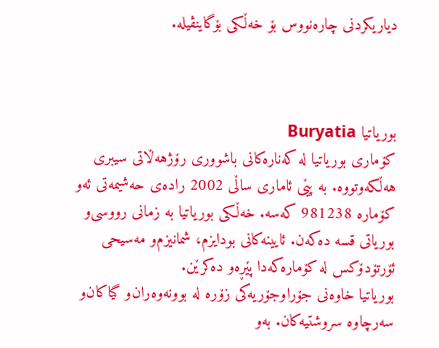دیاریكردنی‌ چاره‌نووس بۆ خه‌ڵكی‌ بۆگاینڤیله‌.



بوریاتیا Buryatia
كۆماری‌ بوریاتیا له‌ كه‌ناره‌كانی‌ باشووری‌ رۆژهه‌ڵاتی‌ سیبری‌ هه‌ڵكه‌وتووه‌. به‌ پێی‌ ئاماری‌ ساڵی‌ 2002 راده‌ی‌ حه‌شیمه‌تی‌ ئه‌و كۆماره‌ 981238 كه‌سه‌. خه‌ڵكی‌ بوریاتیا به‌ زمانی‌ رووسی‌‌و بوریاتی‌ قسه‌ ده‌كه‌ن. ئایینه‌كانی‌ بودایزم، شمانیزم‌و مه‌سیحی‌ ئۆرتۆدۆكس له‌ كۆماره‌كه‌دا پێڕه‌و ده‌كرێن.
بوریاتیا خاوه‌نی‌ جۆراوجۆریه‌كی‌ زۆره‌ له‌ بوونه‌وه‌ران‌و گیاكان‌و سه‌رچاوه‌ سروشتیه‌كان. به‌و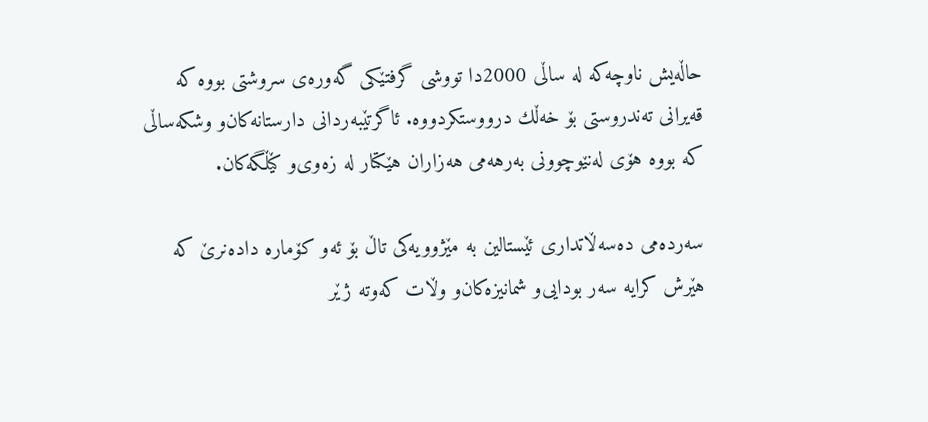حاڵه‌یش ناوچه‌كه‌ له‌ ساڵی‌ 2000دا تووشی‌ گرفتێكی‌ گه‌وره‌ی‌ سروشتی‌ بووه‌ كه‌ قه‌یرانی‌ ته‌ندروستی‌ بۆ خه‌ڵك درووستكردووه‌. ئاگرتێبه‌ردانی‌ دارستانه‌كان‌و وشكه‌ساڵی‌ كه‌ بووه‌ هۆی‌ له‌نێوچوونی‌ به‌رهه‌می‌ هه‌زاران هێكتار له‌ زه‌وی‌‌و كێڵگه‌كان.

سه‌رده‌می‌ ده‌سه‌ڵاتداری‌ ئێستالین به‌ مێژوویه‌كی‌ تاڵ بۆ ئه‌و كۆماره‌ داده‌نرێ‌ كه‌ هێرش كرایه‌ سه‌ر بودایی‌‌و شمانیزه‌كان‌و وڵات كه‌وته‌ ژێر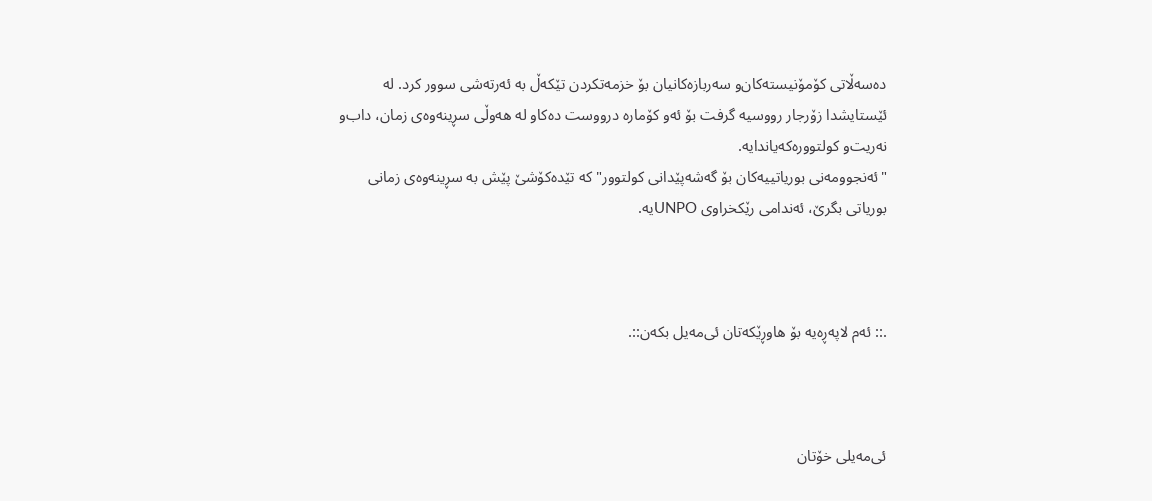ده‌سه‌ڵاتی‌ كۆمۆنیسته‌كان‌و سه‌ربازه‌كانیان بۆ خزمه‌تكردن تێكه‌ڵ به‌ ئه‌رته‌شی‌ سوور كرد. له‌ ئێستایشدا زۆرجار رووسیه‌ گرفت بۆ ئه‌و كۆماره‌ درووست ده‌كا‌و له‌ هه‌وڵی‌ سڕینه‌وه‌ی‌ زمان، داب‌و نه‌ریت‌و كولتووره‌كه‌یاندایه‌.
"ئه‌نجوومه‌نی‌ بوریاتییه‌كان بۆ گه‌شه‌پێدانی‌ كولتوور" كه‌ تێده‌كۆشێ‌ پێش به‌ سڕینه‌وه‌ی‌ زمانی‌ بوریاتی‌ بگرێ‌، ئه‌ندامی‌ رێكخراوی‌ UNPOیه‌.



.:: ئه‌م لاپه‌ڕه‌یه بۆ هاوڕێکه‌تان ئی‌مه‌یل بکه‌ن::.



ئی‌مه‌یلی خۆتان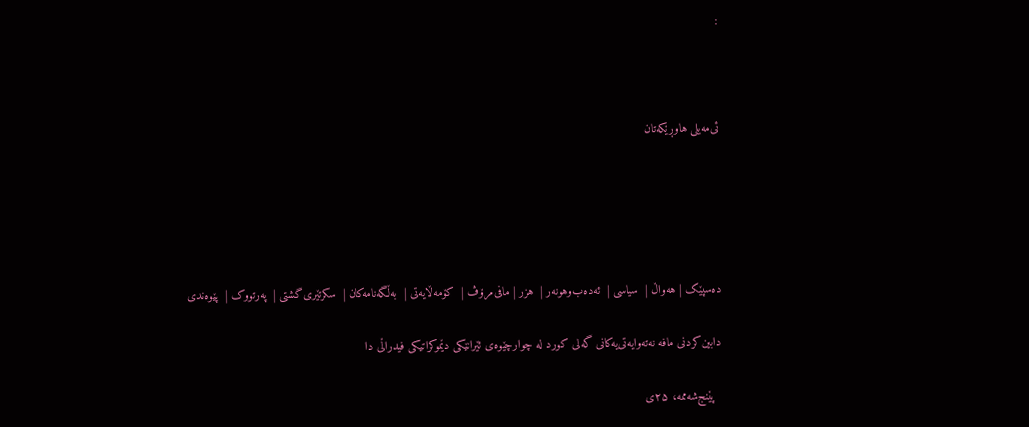:



ئی‌مه‌یلی هاوڕێکه‌تان





ده‌سپێک | هه‌واڵ |  سیاسی |  ئه‌ده‌ب‌وهونه‌ر |  هزر | مافی‌مرۆڤ |  کۆمه‌ڵایه‌تی |  به‌ڵگه‌نامه‌کان |  سکرتێری‌گشتی |  په‌رتووک |  پێوه‌ندی

دابین‌كردنی‌ مافه‌ نه‌ته‌وایه‌تی‌یه‌کانی گه‌لی‌ كورد له‌ چوارچێوه‌ی ئێرانێکی دێموكراتیكی‌ فیدراڵی‌ دا

  پێنج‌شه‌ممه، ۲۵‌ی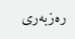ره‌زبه‌ری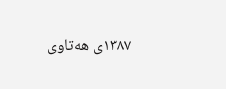۱۳۸۷ی هه‌تاوی